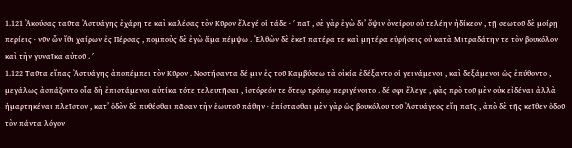1.121 Ἀκούσας ταῦτα Ἀστυάγης ἐχάρη τε καὶ καλέσας τὸν Κῦρον ἔλεγέ οἱ τάδε · ʹ παῖ , σὲ γὰρ ἐγὼ δι’ ὄψιν ὀνείρου οὐ τελέην ἠδίκεον , τῇ σεωτοῦ δὲ μοίρῃ περίεις · νῦν ὦν ἴθι χαίρων ἐς Πέρσας , πομποὺς δὲ ἐγὼ ἅμα πέμψω . Ἐλθὼν δὲ ἐκεῖ πατέρα τε καὶ μητέρα εὑρήσεις οὐ κατὰ Μιτραδάτην τε τὸν βουκόλον καὶ τὴν γυναῖκα αὐτοῦ . ʹ
1.122 Ταῦτα εἴπας Ἀστυάγης ἀποπέμπει τὸν Κῦρον . Νοστήσαντα δέ μιν ἐς τοῦ Καμβύσεω τὰ οἰκία ἐδέξαντο οἱ γεινάμενοι , καὶ δεξάμενοι ὡς ἐπύθοντο , μεγάλως ἀσπάζοντο οἷα δὴ ἐπιστάμενοι αὐτίκα τότε τελευτῆσαι , ἱστόρεόν τε ὅτεῳ τρόπῳ περιγένοιτο . δέ σφι ἔλεγε , φὰς πρὸ τοῦ μὲν οὐκ εἰδέναι ἀλλὰ ἡμαρτηκέναι πλεῖστον , κατ’ ὁδὸν δὲ πυθέσθαι πᾶσαν τὴν ἑωυτοῦ πάθην · ἐπίστασθαι μὲν γὰρ ὡς βουκόλου τοῦ Ἀστυάγεος εἴη παῖς , ἀπὸ δὲ τῆς κεῖθεν ὁδοῦ τὸν πάντα λόγον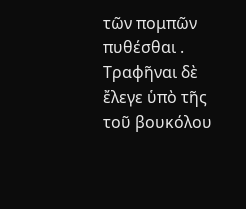τῶν πομπῶν πυθέσθαι . Τραφῆναι δὲ ἔλεγε ὑπὸ τῆς τοῦ βουκόλου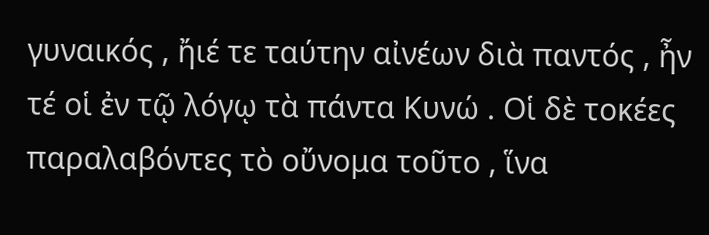γυναικός , ἤιέ τε ταύτην αἰνέων διὰ παντός , ἦν τέ οἱ ἐν τῷ λόγῳ τὰ πάντα Κυνώ . Οἱ δὲ τοκέες παραλαβόντες τὸ οὔνομα τοῦτο , ἵνα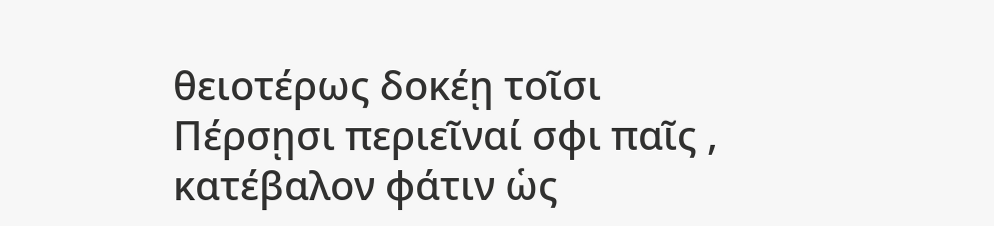θειοτέρως δοκέῃ τοῖσι Πέρσῃσι περιεῖναί σφι παῖς , κατέβαλον φάτιν ὡς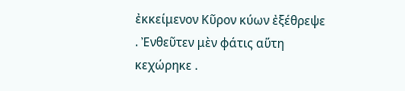ἐκκείμενον Κῦρον κύων ἐξέθρεψε . Ἐνθεῦτεν μὲν φάτις αὕτη κεχώρηκε .